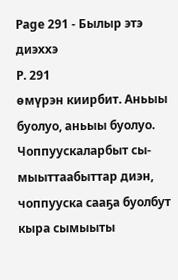Page 291 - Былыр этэ диэххэ
P. 291
өмүрэн киирбит. Аньыы буолуо, аньыы буолуо. Чоппуускаларбыт сы-
мыыттаабыттар диэн, чоппууска сааҕа буолбут кыра сымыыты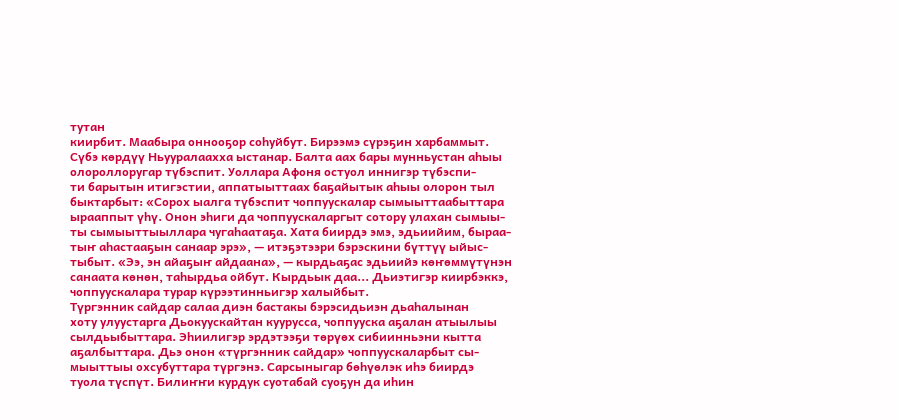тутан
киирбит. Маабыра оннооҕор соһуйбут. Бирээмэ сүрэҕин харбаммыт.
Сүбэ көрдүү Ньууралаахха ыстанар. Балта аах бары мунньустан аһыы
олороллоругар түбэспит. Уоллара Афоня остуол иннигэр түбэспи-
ти барытын итигэстии, аппатыыттаах баҕайытык аһыы олорон тыл
быктарбыт: «Сорох ыалга түбэспит чоппуускалар сымыыттаабыттара
ырааппыт үһү. Онон эһиги да чоппуускаларгыт сотору улахан сымыы-
ты сымыыттыыллара чугаһаатаҕа. Хата биирдэ эмэ, эдьиийим, быраа-
тыҥ аһастааҕын санаар эрэ», — итэҕэтээри бэрэскини бүттүү ыйыс-
тыбыт. «Ээ, эн айаҕыҥ айдаана», — кырдьаҕас эдьиийэ көҥөммүтүнэн
санаата көнөн, таһырдьа ойбут. Кырдьык даа... Дьиэтигэр киирбэккэ,
чоппуускалара турар күрээтинньигэр халыйбыт.
Түргэнник сайдар салаа диэн бастакы бэрэсидьиэн дьаһалынан
хоту улуустарга Дьокуускайтан куурусса, чоппууска аҕалан атыылыы
сылдьыбыттара. Эһиилигэр эрдэтээҕи төрүөх сибиинньэни кытта
аҕалбыттара. Дьэ онон «түргэнник сайдар» чоппуускаларбыт сы-
мыыттыы охсубуттара түргэнэ. Сарсыныгар бөһүөлэк иһэ биирдэ
туола түспүт. Билиҥҥи курдук суотабай суоҕун да иһин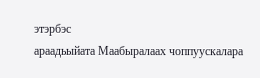этэрбэс
араадьыйата Маабыралаах чоппуускалара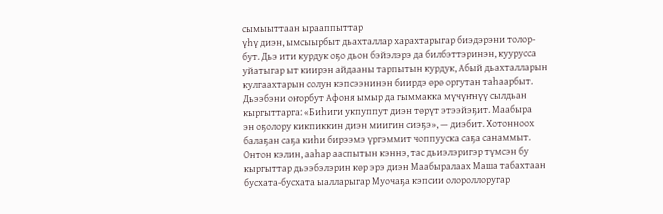сымыыттаан ырааппыттар
үһү диэн, ымсыырбыт дьахталлар харахтарыгар биэдэрэни толор-
бут. Дьэ ити курдук оҕо дьон бэйэлэрэ да билбэттэринэн, куурусса
уйатыгар ыт киирэн айдааны тарпытын курдук, Абый дьахталларын
кулгаахтарын солун кэпсээнинэн биирдэ өрө оргутан таһаарбыт.
Дьээбэни оҥорбут Афоня ымыр да гыммакка мүчүҥнүү сылдьан
кыргыттарга: «Биһиги укпуппут диэн төрүт этээйэҕит. Маабыра
эн оҕолору кикпиккин диэн миигин сиэҕэ», — диэбит. Хотонноох
балаҕан саҕа киһи бирээмэ үргэммит чоппууска саҕа санаммыт.
Онтон кэлин, ааһар ааспытын кэннэ, тас дьиэлэригэр түмсэн бу
кыргыттар дьээбэлэрин көр эрэ диэн Маабыралаах Маша табахтаан
бусхата-бусхата ыалларыгар Муочаҕа кэпсии олороллоругар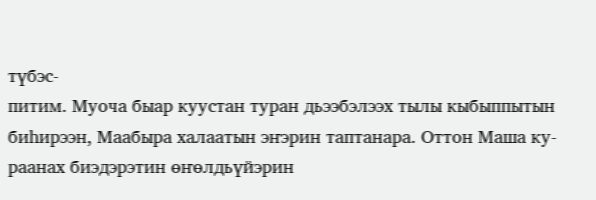түбэс-
питим. Муоча быар куустан туран дьээбэлээх тылы кыбыппытын
биһирээн, Маабыра халаатын эҥэрин таптанара. Оттон Маша ку-
раанах биэдэрэтин өҥөлдьүйэрин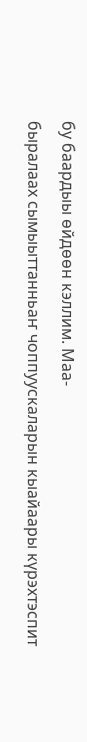бу баардыы өйдөөн кэллим. Маа-
быралаах сымыыттанньаҥ чоппуускаларын кыайаары күрэхтэспит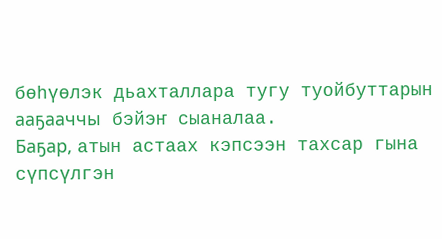бөһүөлэк дьахталлара тугу туойбуттарын ааҕааччы бэйэҥ сыаналаа.
Баҕар, атын астаах кэпсээн тахсар гына сүпсүлгэн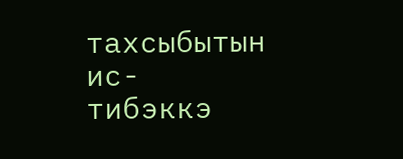тахсыбытын ис-
тибэккэ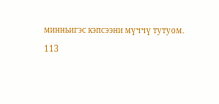минньигэс кэпсээни мүччү тутуом.
113